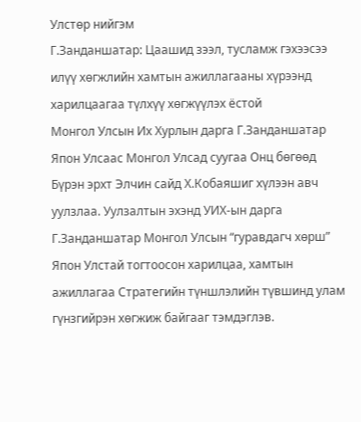Улстөр нийгэм
Г.Занданшатар: Цаашид зээл, тусламж гэхээсээ илүү хөгжлийн хамтын ажиллагааны хүрээнд харилцаагаа түлхүү хөгжүүлэх ёстой
Монгол Улсын Их Хурлын дарга Г.Занданшатар Япон Улсаас Монгол Улсад суугаа Онц бөгөөд Бүрэн эрхт Элчин сайд Х.Кобаяшиг хүлээн авч уулзлаа. Уулзалтын эхэнд УИХ-ын дарга Г.Занданшатар Монгол Улсын “гуравдагч хөрш” Япон Улстай тогтоосон харилцаа, хамтын ажиллагаа Стратегийн түншлэлийн түвшинд улам гүнзгийрэн хөгжиж байгааг тэмдэглэв.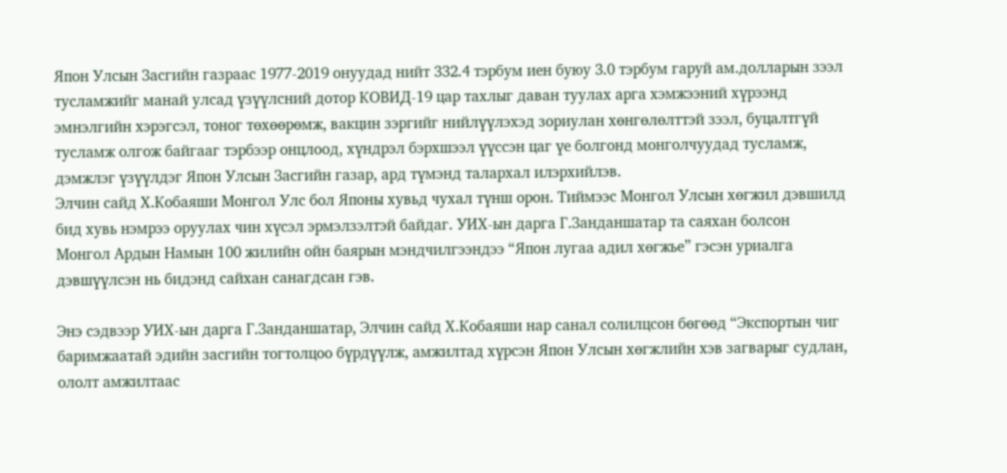Япон Улсын Засгийн газраас 1977-2019 онуудад нийт 332.4 тэрбум иен буюу 3.0 тэрбум гаруй ам.долларын зээл тусламжийг манай улсад үзүүлсний дотор КОВИД-19 цар тахлыг даван туулах арга хэмжээний хүрээнд эмнэлгийн хэрэгсэл, тоног төхөөрөмж, вакцин зэргийг нийлүүлэхэд зориулан хөнгөлөлттэй зээл, буцалтгүй тусламж олгож байгааг тэрбээр онцлоод, хүндрэл бэрхшээл үүссэн цаг үе болгонд монголчуудад тусламж, дэмжлэг үзүүлдэг Япон Улсын Засгийн газар, ард түмэнд талархал илэрхийлэв.
Элчин сайд Х.Кобаяши Монгол Улс бол Японы хувьд чухал түнш орон. Тиймээс Монгол Улсын хөгжил дэвшилд бид хувь нэмрээ оруулах чин хүсэл эрмэлзэлтэй байдаг. УИХ-ын дарга Г.Занданшатар та саяхан болсон Монгол Ардын Намын 100 жилийн ойн баярын мэндчилгээндээ “Япон лугаа адил хөгжье” гэсэн уриалга дэвшүүлсэн нь бидэнд сайхан санагдсан гэв.

Энэ сэдвээр УИХ-ын дарга Г.Занданшатар, Элчин сайд Х.Кобаяши нар санал солилцсон бөгөөд “Экспортын чиг баримжаатай эдийн засгийн тогтолцоо бүрдүүлж, амжилтад хүрсэн Япон Улсын хөгжлийн хэв загварыг судлан, ололт амжилтаас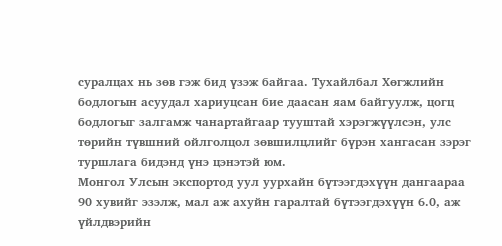суралцах нь зөв гэж бид үзэж байгаа. Тухайлбал Хөгжлийн бодлогын асуудал хариуцсан бие даасан яам байгуулж, цогц бодлогыг залгамж чанартайгаар тууштай хэрэгжүүлсэн, улс төрийн түвшний ойлголцол зөвшилцлийг бүрэн хангасан зэрэг туршлага бидэнд үнэ цэнэтэй юм.
Монгол Улсын экспортод уул уурхайн бүтээгдэхүүн дангаараа 90 хувийг эзэлж, мал аж ахуйн гаралтай бүтээгдэхүүн 6.0, аж үйлдвэрийн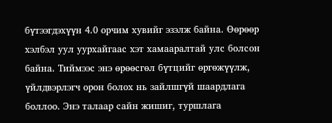бүтээгдэхүүн 4.0 орчим хувийг эзэлж байна. Өөрөөр хэлбэл уул уурхайгаас хэт хамааралтай улс болсон байна. Тиймээс энэ өрөөсгөл бүтцийг өргөжүүлж, үйлдвэрлэгч орон болох нь зайлшгүй шаардлага боллоо. Энэ талаар сайн жишиг, туршлага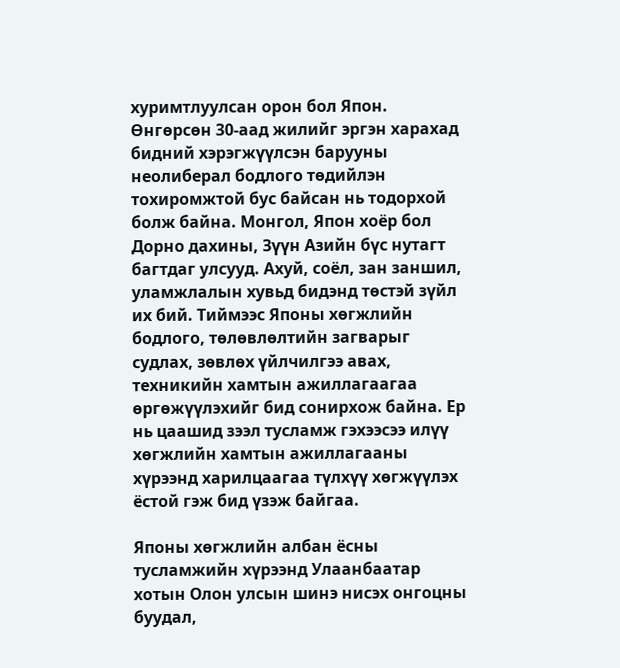хуримтлуулсан орон бол Япон.
Өнгөрсөн 30-аад жилийг эргэн харахад бидний хэрэгжүүлсэн барууны неолиберал бодлого төдийлэн тохиромжтой бус байсан нь тодорхой болж байна. Монгол, Япон хоёр бол Дорно дахины, Зүүн Азийн бүс нутагт багтдаг улсууд. Ахуй, соёл, зан заншил, уламжлалын хувьд бидэнд төстэй зүйл их бий. Тиймээс Японы хөгжлийн бодлого, төлөвлөлтийн загварыг судлах, зөвлөх үйлчилгээ авах, техникийн хамтын ажиллагаагаа өргөжүүлэхийг бид сонирхож байна. Ер нь цаашид зээл тусламж гэхээсээ илүү хөгжлийн хамтын ажиллагааны хүрээнд харилцаагаа түлхүү хөгжүүлэх ёстой гэж бид үзэж байгаа.

Японы хөгжлийн албан ёсны тусламжийн хүрээнд Улаанбаатар хотын Олон улсын шинэ нисэх онгоцны буудал,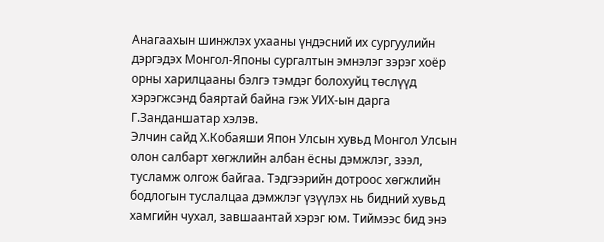Анагаахын шинжлэх ухааны үндэсний их сургуулийн дэргэдэх Монгол-Японы сургалтын эмнэлэг зэрэг хоёр орны харилцааны бэлгэ тэмдэг болохуйц төслүүд хэрэгжсэнд баяртай байна гэж УИХ-ын дарга Г.Занданшатар хэлэв.
Элчин сайд Х.Кобаяши Япон Улсын хувьд Монгол Улсын олон салбарт хөгжлийн албан ёсны дэмжлэг, зээл, тусламж олгож байгаа. Тэдгээрийн дотроос хөгжлийн бодлогын туслалцаа дэмжлэг үзүүлэх нь бидний хувьд хамгийн чухал, завшаантай хэрэг юм. Тиймээс бид энэ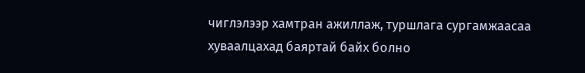чиглэлээр хамтран ажиллаж, туршлага сургамжаасаа хуваалцахад баяртай байх болно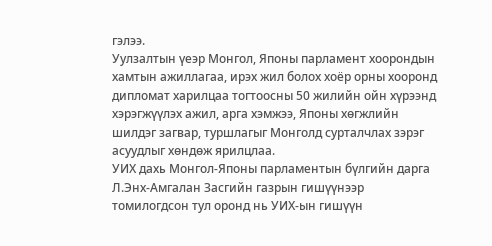гэлээ.
Уулзалтын үеэр Монгол, Японы парламент хоорондын хамтын ажиллагаа, ирэх жил болох хоёр орны хооронд дипломат харилцаа тогтоосны 50 жилийн ойн хүрээнд хэрэгжүүлэх ажил, арга хэмжээ, Японы хөгжлийн шилдэг загвар, туршлагыг Монголд сурталчлах зэрэг асуудлыг хөндөж ярилцлаа.
УИХ дахь Монгол-Японы парламентын бүлгийн дарга Л.Энх-Амгалан Засгийн газрын гишүүнээр томилогдсон тул оронд нь УИХ-ын гишүүн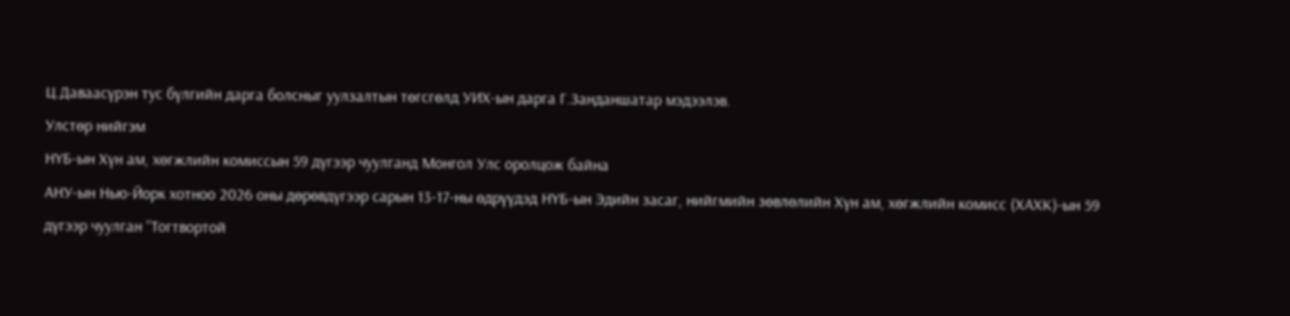Ц.Даваасүрэн тус бүлгийн дарга болсныг уулзалтын төгсгөлд УИХ-ын дарга Г.Занданшатар мэдээлэв.
Улстөр нийгэм
НҮБ-ын Хүн ам, хөгжлийн комиссын 59 дүгээр чуулганд Монгол Улс оролцож байна
АНУ-ын Нью-Йорк хотноо 2026 оны дөрөвдүгээр сарын 13-17-ны өдрүүдэд НҮБ-ын Эдийн засаг, нийгмийн зөвлөлийн Хүн ам, хөгжлийн комисс (ХАХК)-ын 59 дүгээр чуулган “Тогтвортой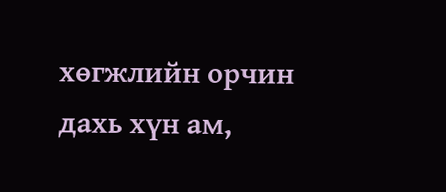хөгжлийн орчин дахь хүн ам,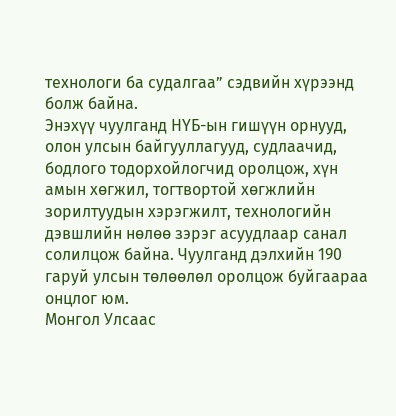технологи ба судалгаа” сэдвийн хүрээнд болж байна.
Энэхүү чуулганд НҮБ-ын гишүүн орнууд, олон улсын байгууллагууд, судлаачид, бодлого тодорхойлогчид оролцож, хүн амын хөгжил, тогтвортой хөгжлийн зорилтуудын хэрэгжилт, технологийн дэвшлийн нөлөө зэрэг асуудлаар санал солилцож байна. Чуулганд дэлхийн 190 гаруй улсын төлөөлөл оролцож буйгаараа онцлог юм.
Монгол Улсаас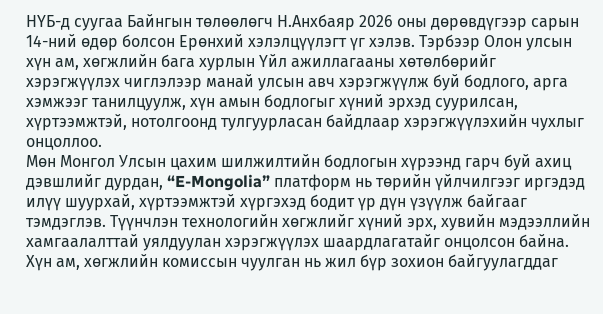НҮБ-д суугаа Байнгын төлөөлөгч Н.Анхбаяр 2026 оны дөрөвдүгээр сарын 14-ний өдөр болсон Ерөнхий хэлэлцүүлэгт үг хэлэв. Тэрбээр Олон улсын хүн ам, хөгжлийн бага хурлын Үйл ажиллагааны хөтөлбөрийг хэрэгжүүлэх чиглэлээр манай улсын авч хэрэгжүүлж буй бодлого, арга хэмжээг танилцуулж, хүн амын бодлогыг хүний эрхэд суурилсан, хүртээмжтэй, нотолгоонд тулгуурласан байдлаар хэрэгжүүлэхийн чухлыг онцоллоо.
Мөн Монгол Улсын цахим шилжилтийн бодлогын хүрээнд гарч буй ахиц дэвшлийг дурдан, “E-Mongolia” платформ нь төрийн үйлчилгээг иргэдэд илүү шуурхай, хүртээмжтэй хүргэхэд бодит үр дүн үзүүлж байгааг тэмдэглэв. Түүнчлэн технологийн хөгжлийг хүний эрх, хувийн мэдээллийн хамгаалалттай уялдуулан хэрэгжүүлэх шаардлагатайг онцолсон байна.
Хүн ам, хөгжлийн комиссын чуулган нь жил бүр зохион байгуулагддаг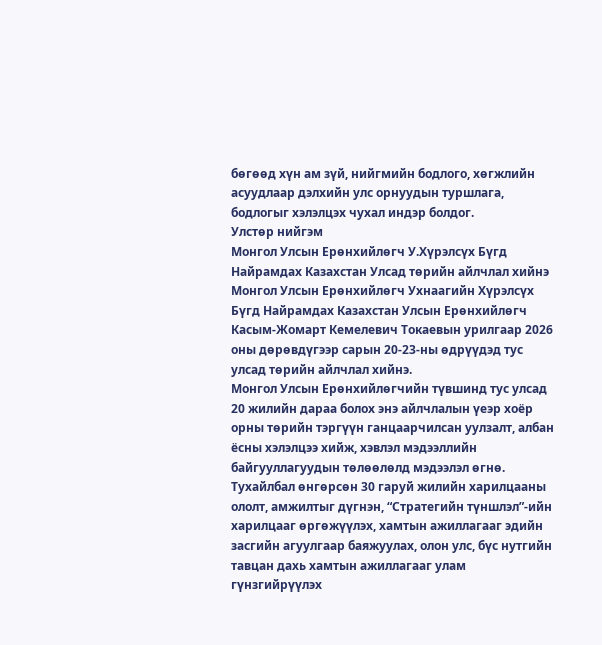бөгөөд хүн ам зүй, нийгмийн бодлого, хөгжлийн асуудлаар дэлхийн улс орнуудын туршлага, бодлогыг хэлэлцэх чухал индэр болдог.
Улстөр нийгэм
Монгол Улсын Ерөнхийлөгч У.Хүрэлсүх Бүгд Найрамдах Казахстан Улсад төрийн айлчлал хийнэ
Монгол Улсын Ерөнхийлөгч Ухнаагийн Хүрэлсүх Бүгд Найрамдах Казахстан Улсын Ерөнхийлөгч Касым-Жомарт Кемелевич Токаевын урилгаар 2026 оны дөрөвдүгээр сарын 20-23-ны өдрүүдэд тус улсад төрийн айлчлал хийнэ.
Монгол Улсын Ерөнхийлөгчийн түвшинд тус улсад 20 жилийн дараа болох энэ айлчлалын үеэр хоёр орны төрийн тэргүүн ганцаарчилсан уулзалт, албан ёсны хэлэлцээ хийж, хэвлэл мэдээллийн байгууллагуудын төлөөлөлд мэдээлэл өгнө.
Тухайлбал өнгөрсөн 30 гаруй жилийн харилцааны ололт, амжилтыг дүгнэн, “Стратегийн түншлэл”-ийн харилцааг өргөжүүлэх, хамтын ажиллагааг эдийн засгийн агуулгаар баяжуулах, олон улс, бүс нутгийн тавцан дахь хамтын ажиллагааг улам гүнзгийрүүлэх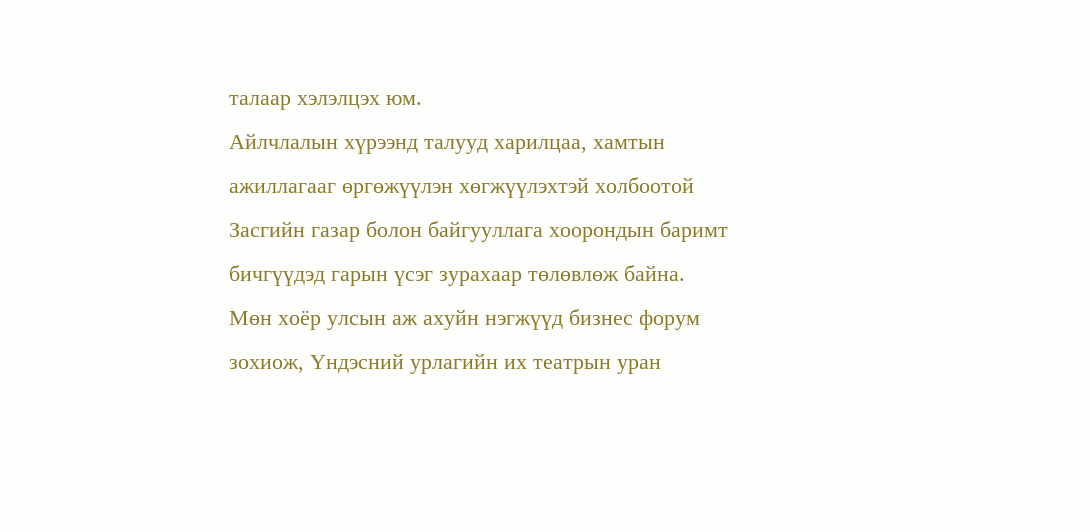талаар хэлэлцэх юм.
Айлчлалын хүрээнд талууд харилцаа, хамтын ажиллагааг өргөжүүлэн хөгжүүлэхтэй холбоотой Засгийн газар болон байгууллага хоорондын баримт бичгүүдэд гарын үсэг зурахаар төлөвлөж байна.
Мөн хоёр улсын аж ахуйн нэгжүүд бизнес форум зохиож, Үндэсний урлагийн их театрын уран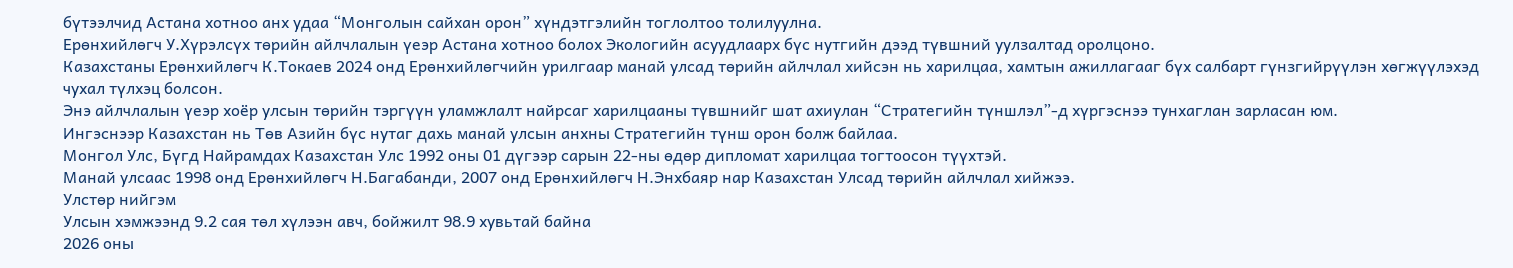бүтээлчид Астана хотноо анх удаа “Монголын сайхан орон” хүндэтгэлийн тоглолтоо толилуулна.
Ерөнхийлөгч У.Хүрэлсүх төрийн айлчлалын үеэр Астана хотноо болох Экологийн асуудлаарх бүс нутгийн дээд түвшний уулзалтад оролцоно.
Казахстаны Ерөнхийлөгч К.Токаев 2024 онд Ерөнхийлөгчийн урилгаар манай улсад төрийн айлчлал хийсэн нь харилцаа, хамтын ажиллагааг бүх салбарт гүнзгийрүүлэн хөгжүүлэхэд чухал түлхэц болсон.
Энэ айлчлалын үеэр хоёр улсын төрийн тэргүүн уламжлалт найрсаг харилцааны түвшнийг шат ахиулан “Стратегийн түншлэл”-д хүргэснээ тунхаглан зарласан юм.
Ингэснээр Казахстан нь Төв Азийн бүс нутаг дахь манай улсын анхны Стратегийн түнш орон болж байлаа.
Монгол Улс, Бүгд Найрамдах Казахстан Улс 1992 оны 01 дүгээр сарын 22-ны өдөр дипломат харилцаа тогтоосон түүхтэй.
Манай улсаас 1998 онд Ерөнхийлөгч Н.Багабанди, 2007 онд Ерөнхийлөгч Н.Энхбаяр нар Казахстан Улсад төрийн айлчлал хийжээ.
Улстөр нийгэм
Улсын хэмжээнд 9.2 сая төл хүлээн авч, бойжилт 98.9 хувьтай байна
2026 оны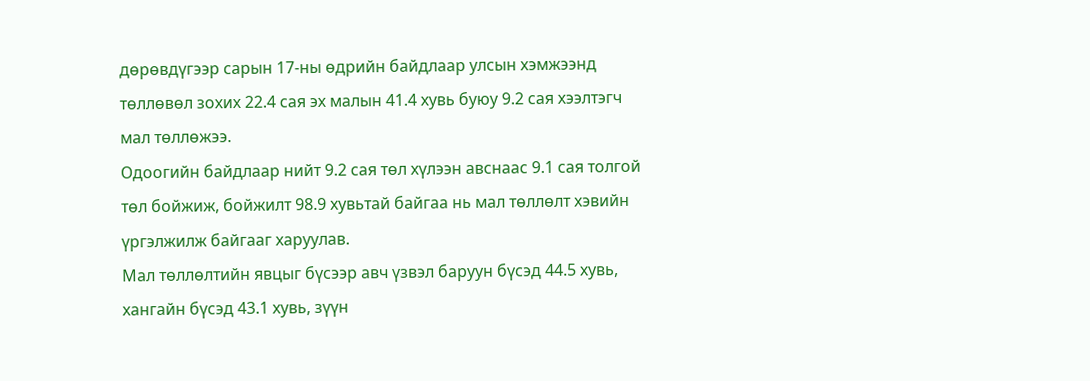дөрөвдүгээр сарын 17-ны өдрийн байдлаар улсын хэмжээнд төллөвөл зохих 22.4 сая эх малын 41.4 хувь буюу 9.2 сая хээлтэгч мал төллөжээ.
Одоогийн байдлаар нийт 9.2 сая төл хүлээн авснаас 9.1 сая толгой төл бойжиж, бойжилт 98.9 хувьтай байгаа нь мал төллөлт хэвийн үргэлжилж байгааг харуулав.
Мал төллөлтийн явцыг бүсээр авч үзвэл баруун бүсэд 44.5 хувь, хангайн бүсэд 43.1 хувь, зүүн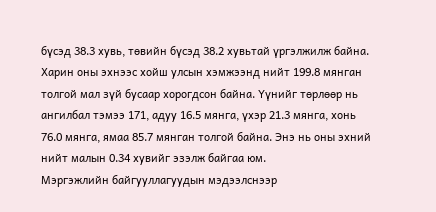бүсэд 38.3 хувь, төвийн бүсэд 38.2 хувьтай үргэлжилж байна.
Харин оны эхнээс хойш улсын хэмжээнд нийт 199.8 мянган толгой мал зүй бусаар хорогдсон байна. Үүнийг төрлөөр нь ангилбал тэмээ 171, адуу 16.5 мянга, үхэр 21.3 мянга, хонь 76.0 мянга, ямаа 85.7 мянган толгой байна. Энэ нь оны эхний нийт малын 0.34 хувийг эзэлж байгаа юм.
Мэргэжлийн байгууллагуудын мэдээлснээр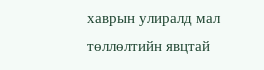хаврын улиралд мал төллөлтийн явцтай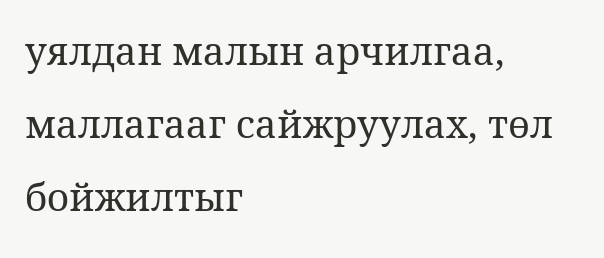уялдан малын арчилгаа, маллагааг сайжруулах, төл бойжилтыг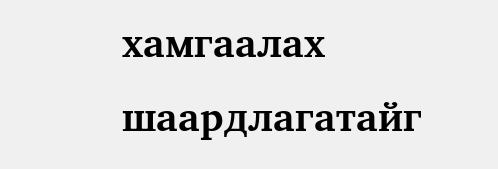хамгаалах шаардлагатайг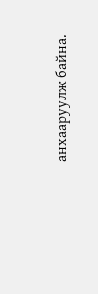анхааруулж байна.